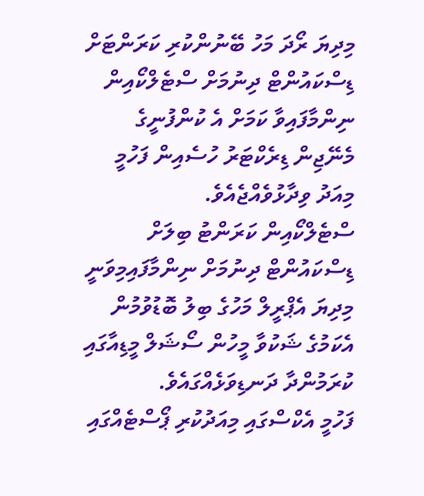މިދިޔަ ރޯދަ މަހު ބޭނުންކުރި ކަރަންޓަށް ޑިސްކައުންޓް ދިނުމަށް ސްޓެލްކޯއިން ނިންމާފައިވާ ކަމަށް އެ ކުންފުނީގެ މެނޭޖިން ޑިރެކްޓަރު ހުސެއިން ފަހުމީ މިއަދު ވިދާޅުވެއްޖެއެވެ.
ސްޓެލްކޯއިން ކަރަންޓު ބިލަށް ޑިސްކައުންޓް ދިނުމަށް ނިންމާފައިމިވަނީ މިދިޔަ އެޕްރީލް މަހުގެ ބިލު ބޮޑުވުމުން އެކަމުގެ ޝަކުވާ މީހުން ސޯޝަލް މީޑިއާގައި ކުރަމުންދާ ދަނޑިވަޅެއްގައެވެ.
ފަހުމީ އެކްސްގައި މިއަދުކުރި ޕޯސްޓެއްގައި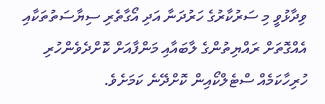ވިދާޅުވީ މި ސަރުކާރުގެ ހަރުދަނާ އަދި އޯގާތެރި ސިޔާސަތުތަކާއި އެއްގޮތަށް ރައްޔިތުންގެ ލާބައާއި މަންފާއަށް ކޮށްދެވެންހުރި ހުރިހާކަމެއް ސްޓެލްކޯއިން ކޮށްދޭނެ ކަމަށެވެ.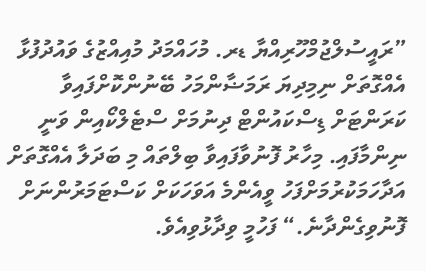”ރައީސުލްޖުމްހޫރިއްޔާ ޑރ. މުހައްމަދު މުއިއްޒުގެ ވައުދުފުޅާ އެއްގޮތަށް ނިމިދިޔަ ރަމަޟާންމަހު ބޭނުންކޮށްފައިވާ ކަރަންޓަށް ޑިސްކައުންޓް ދިނުމަށް ސްޓެލްކޯއިން ވަނީ ނިންމާފައި. މިހާރު ފޮނުވާފައިވާ ބިލްތައް މި ބަދަލާ އެއްގޮތަށް އަދާހަމަކުރުމަށްފަހު ވީއެންމެ އަވަހަކަށް ކަސްޓަމަރުންނަށް ފޮނުވިގެންދާނެ.“ ފަހުމީ ވިދާޅުވިއެވެ.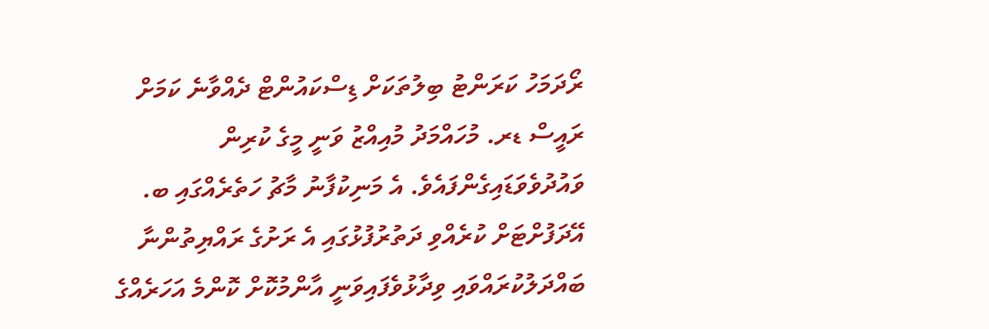ރޯދަމަހު ކަރަންޓު ބިލުތަކަށް ޑިސްކައުންޓް ދެއްވާނެ ކަމަށް ރައީސް ޑރ. މުހައްމަދު މުއިއްޒު ވަނީ މީގެ ކުރިން ވައުދުވެވަޑައިގެންފައެވެ. އެ މަނިކުފާނު މާޗު ހަތެރެއްގައި ބ. އޭދަފުށްޓަށް ކުރެއްވި ދަތުރުފުޅުގައި އެ ރަށުގެ ރައްޔިތުންނާ ބައްދަލުކުރައްވައި ވިދާޅުވެފައިވަނީ އާންމުކޮށް ކޮންމެ އަހަރެއްގެ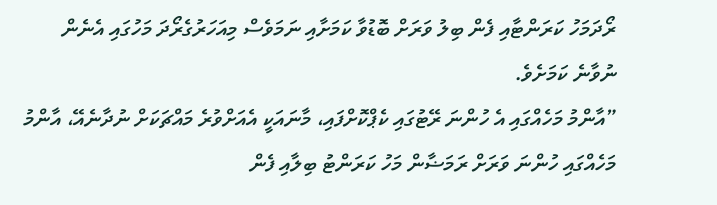ރޯދަމަހު ކަރަންޓާއި ފެން ބިލު ވަރަށް ބޮޑުވާ ކަމަށާއި ނަމަވެސް މިއަހަރުގެރޯދަ މަހުގައި އެނެން ނުވާނެ ކަމަށެވެ.
”އާންމު މަހެއްގައި އެ ހުންނަ ރޭޓުގައި ކެޕްކޮށްފައި، މާނައަކީ އެއަށްވުރެ މައްޗަކަށް ނުދާނެއޭ، އާންމު މަހެއްގައި ހުންނަ ވަރަށް ރަމަޟާން މަހު ކަރަންޓު ބިލާއި ފެން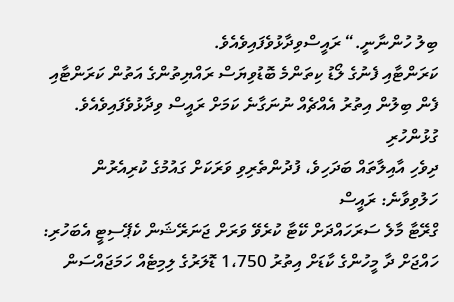ބިލު ހުންނާނީ.“ ރައީސްވިދާޅުވެފައިވެއެވެ.
ކަރަންޓާއި ފެނުގެ ލޯޑު ކިތަންމެ ބޮޑުވިޔަސް ރައްޔިތުންގެ އަތުން ކަރަންޓާއި ފެން ބިލުން އިތުރު އެއްޗެއް ނުނަގާނެ ކަމަށް ރައީސް ވިދާޅުވެފައިވެއެވެ.
ގުޅުންހުރި
ދިވެހި އާއިލާތައް ބަދަހިވެ، ފުދުންތެރިވި ވަރަކަށް ގައުމުގެ ކުރިއެރުން ހަލުވިވާނެ: ރައީސް
ގްރޭޓާ މާލެ ސަރަހައްދަށް ކޭޓާ ކުރެވޭ ވަރަށް ޖަނަރޭޝަން ކެޕޭސިޓީ އެބަހުރި:
ހައްޖަށް ދާ މީހުންގެ ކާޑަށް އިތުރު 1،750 ޑޮލަރުގެ ލިމިޓެއް ހަމަޖައްސަން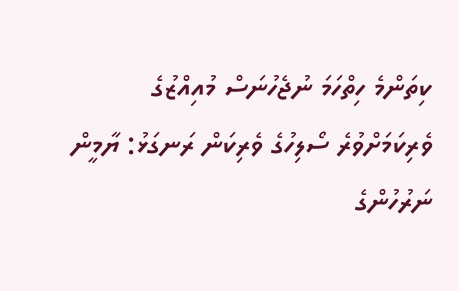ކިތަންމެ ހިތްހަމަ ނުޖެހުނަސް މުއިއްޒުގެ ވެރިކަމަށްވުރެ ސޯލިހުގެ ވެރިކަން ރަނގަޅު: ޔާމީން
ނަރުހުންގެ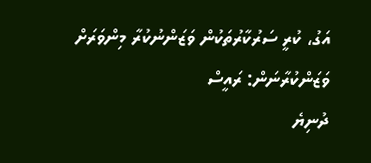އަގު، ކުރީ ސަރުކާރުތަކުން ވަޒަންނުކުރާ މިންވަރަށް ވަޒަންކުރާނަން: ރައީސް
ދުނިޔެ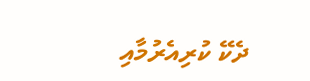ދެކޭ ކުރިއެރުމާއި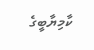ކާމިޔާބީގެ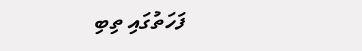ފަހަތުގައި ތިބި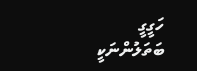ހަގީގީ ބަތަލުންނަކީ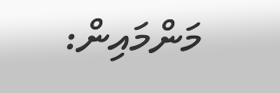މަންމައިން: